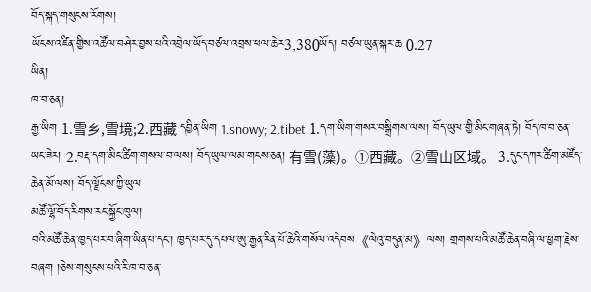བོད་སྐད་གསུངས་རོགས།
ཡོངས་འཛིན་གྱིས་འཚོལ་བཤེར་བྱས་པའི་འབྲེལ་ཡོད་བཙལ་འབྲས་ཕལ་ཆེར3,380ཡོད། བཙལ་ཡུན་སྐར་ཆ 0.27
ཡིན།
ཁ་བ་ཅན།
རྒྱ་ཡིག 1.雪乡,雪境;2.西藏 དབྱིན་ཡིག 1.snowy; 2.tibet 1.དག་ཡིག་གསར་བསྒྲིགས་ལས། བོད་ཡུལ་གྱི་མིང་གཞན་ཏེ། བོད་ཁ་བ་ཅན་ཡང་ཟེར། 2.བརྡ་དག་མིང་ཚིག་གསལ་བ་ལས། བོད་ཡུལ་ལམ་གངས་ཅན། 有雪(藻)。①西藏。②雪山区域。 3.དུང་དཀར་ཚིག་མཛོད་ཆེན་མོ་ལས། བོད་ལྗོངས་ཀྱི་ཡུལ
མཚོ་ལྷོ་བོད་རིགས་རང་སྐྱོང་ཁུལ།
བའི་མཚོ་ཆེན་ཁྱད་པར་བ་ཞིག་ཡིན་པ་དང་། ཁྱད་པར་དུ་དཔལ་ཨུ་རྒྱན་རིན་པོ་ཆེའི་གསོལ་འདེབས《ལེའུ་བདུན་མ》ལས། གྲགས་པའི་མཚོ་ཆེན་བཞི་ལ་ཕྱག་རྗེས་བཞག །ཅེས་གསུངས་པའི་རི་ཁ་བ་ཅན་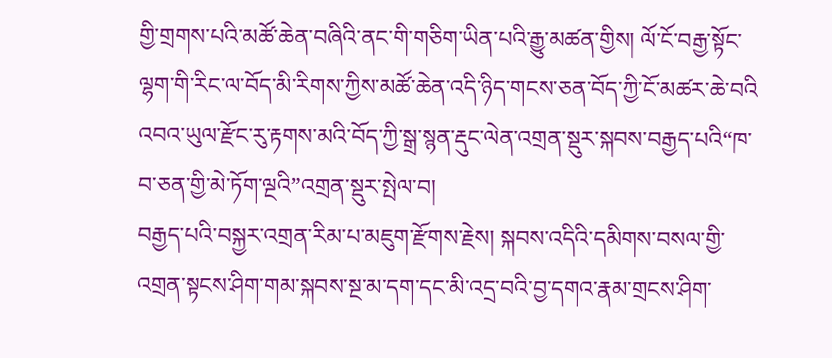གྱི་གྲགས་པའི་མཚོ་ཆེན་བཞིའི་ནང་གི་གཅིག་ཡིན་པའི་རྒྱུ་མཚན་གྱིས། ལོ་ངོ་བརྒྱ་སྟོང་ལྷག་གི་རིང་ལ་བོད་མི་རིགས་ཀྱིས་མཚོ་ཆེན་འདི་ཉིད་གངས་ཅན་བོད་ཀྱི་ངོ་མཚར་ཆེ་བའི
འབའ་ཡུལ་རྫོང་རུ་རྟགས་མའི་བོད་ཀྱི་སྒྲ་སྙན་རྡུང་ལེན་འགྲན་སྡུར་སྐབས་བརྒྱད་པའི“ཁ་བ་ཅན་གྱི་མེ་ཏོག་ལྔའི”འགྲན་སྡུར་སྤེལ་བ།
བརྒྱད་པའི་བསྐྱར་འགྲན་རིམ་པ་མཇུག་རྫོགས་རྗེས། སྐབས་འདིའི་དམིགས་བསལ་གྱི་འགྲན་སྟངས་ཤིག་གམ་སྐབས་སྔ་མ་དག་དང་མི་འདྲ་བའི་བྱ་དགའ་རྣམ་གྲངས་ཤིག་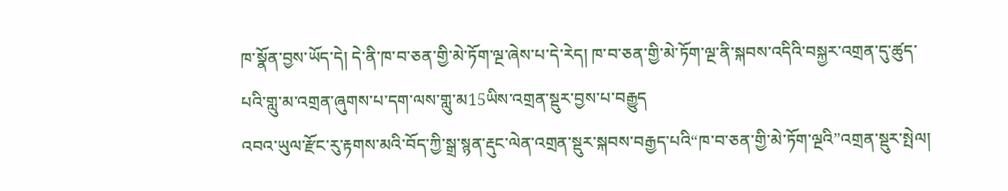ཁ་སྣོན་བྱས་ཡོད་དེ། དེ་ནི་ཁ་བ་ཅན་གྱི་མེ་ཏོག་ལྔ་ཞེས་པ་དེ་རེད། ཁ་བ་ཅན་གྱི་མེ་ཏོག་ལྔ་ནི་སྐབས་འདིའི་བསྐྱར་འགྲན་དུ་ཚུད་པའི་གླུ་མ་འགྲན་ཞུགས་པ་དག་ལས་གླུ་མ15ཡིས་འགྲན་སྡུར་བྱས་པ་བརྒྱུད
འབའ་ཡུལ་རྫོང་རུ་རྟགས་མའི་བོད་ཀྱི་སྒྲ་སྙན་རྡུང་ལེན་འགྲན་སྡུར་སྐབས་བརྒྱད་པའི“ཁ་བ་ཅན་གྱི་མེ་ཏོག་ལྔའི”འགྲན་སྡུར་སྤེལ།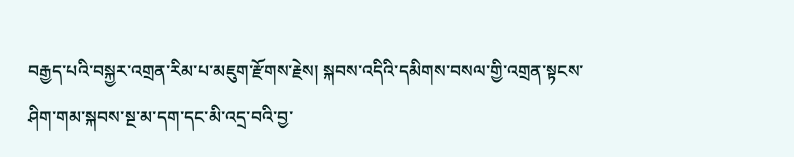བརྒྱད་པའི་བསྐྱར་འགྲན་རིམ་པ་མཇུག་རྫོགས་རྗེས། སྐབས་འདིའི་དམིགས་བསལ་གྱི་འགྲན་སྟངས་ཤིག་གམ་སྐབས་སྔ་མ་དག་དང་མི་འདྲ་བའི་བྱ་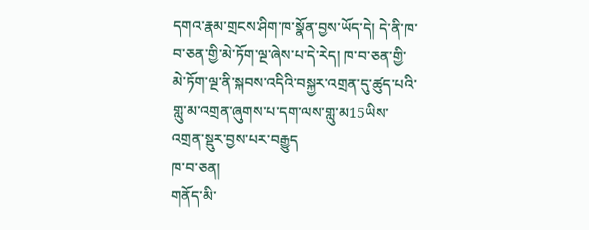དགའ་རྣམ་གྲངས་ཤིག་ཁ་སྣོན་བྱས་ཡོད་དེ། དེ་ནི་ཁ་བ་ཅན་གྱི་མེ་ཏོག་ལྔ་ཞེས་པ་དེ་རེད། ཁ་བ་ཅན་གྱི་མེ་ཏོག་ལྔ་ནི་སྐབས་འདིའི་བསྐྱར་འགྲན་དུ་ཚུད་པའི་གླུ་མ་འགྲན་ཞུགས་པ་དག་ལས་གླུ་མ15ཡིས་འགྲན་སྡུར་བྱས་པར་བརྒྱུད
ཁ་བ་ཅན།
གནོད་མི་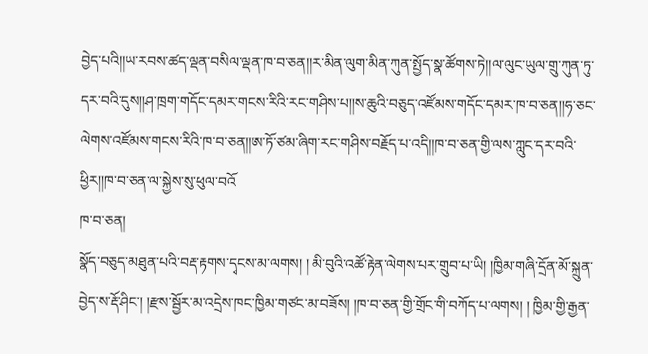བྱེད་པའི།།ཡ་རབས་ཚད་ལྡན་བསིལ་ལྡན་ཁ་བ་ཅན།།ར་མིན་ལུག་མིན་ཀུན་སྤྱོད་སྣ་ཚོགས་ཏེ།།ལ་ལུང་ཡུལ་གྲུ་ཀུན་ཏུ་དར་བའི་དུས།།ཤ་ཁྲག་གདོང་དམར་གངས་རིའི་རང་གཤིས་པ།།ས་ཆུའི་བཅུད་འཛོམས་གདོང་དམར་ཁ་བ་ཅན།།ཧ་ཅང་ལེགས་འཛོམས་གངས་རིའི་ཁ་བ་ཅན།།ཨ་ཏོ་ཙམ་ཞིག་རང་གཤིས་བརྗོད་པ་འདི།།ཁ་བ་ཅན་གྱི་ལས་ཀླུང་དར་བའི་ཕྱིར།།ཁ་བ་ཅན་ལ་སྐྱེས་སུ་ཕུལ་བའོ
ཁ་བ་ཅན།
སྣོད་བཅུད་མཐུན་པའི་བརྡ་རྟགས་དྭངས་མ་ལགས། ། མི་བུའི་འཚོ་རྟེན་ལེགས་པར་གྲུབ་པ་ཡི། །ཁྱིམ་གཞི་དྲོན་མོ་སྐྲུན་བྱེད་ས་རྡོ་ཤིང་། །རྫས་སྦྱོར་མ་འདྲེས་ཁང་ཁྱིམ་གཙང་མ་བཟོས། །ཁ་བ་ཅན་གྱི་གྲོང་གི་བཀོད་པ་ལགས། ། ཁྱིམ་གྱི་རྒྱན་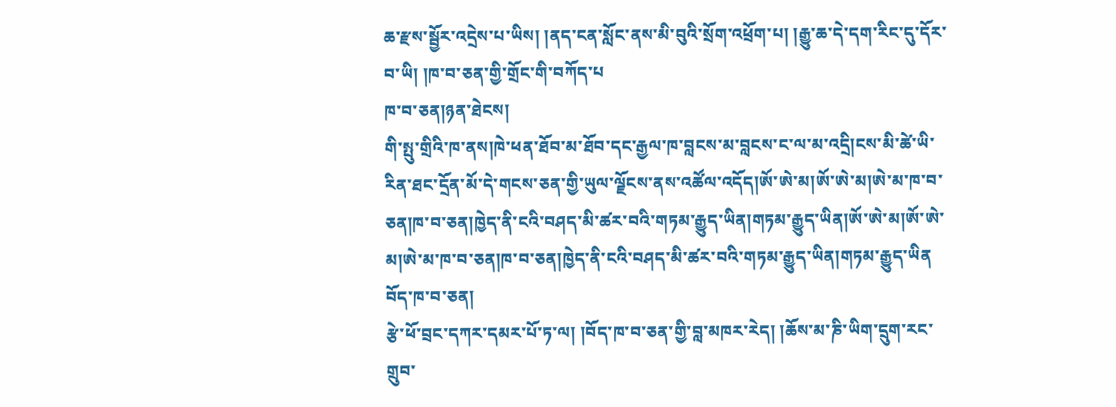ཆ་རྫས་སྦྱོར་འདྲེས་པ་ཡིས། །ནད་ངན་སློང་ནས་མི་བུའི་སྲོག་འཕྲོག་པ། །རྒྱུ་ཆ་དེ་དག་རིང་དུ་དོར་བ་ཡི། །ཁ་བ་ཅན་གྱི་གྲོང་གི་བཀོད་པ
ཁ་བ་ཅན།ཉན་ཐེངས།
གི་སྤུ་གྲིའི་ཁ་ནས།ཁེ་ཕན་ཐོབ་མ་ཐོབ་དང་རྒྱལ་ཁ་བླངས་མ་བླངས་ང་ལ་མ་འདྲི།ངས་མི་ཚེ་ཡི་རིན་ཐང་དྲོན་མོ་དེ་གངས་ཅན་གྱི་ཡུལ་ལྗོངས་ནས་འཚོལ་འདོད།ཨོ་ཨེ་མ།ཨོ་ཨེ་མ།ཨེ་མ་ཁ་བ་ཅན།ཁ་བ་ཅན།ཁྱེད་ནི་ངའི་བཤད་མི་ཚར་བའི་གཏམ་རྒྱུད་ཡིན།གཏམ་རྒྱུད་ཡིན།ཨོ་ཨེ་མ།ཨོ་ཨེ་མ།ཨེ་མ་ཁ་བ་ཅན།ཁ་བ་ཅན།ཁྱེད་ནི་ངའི་བཤད་མི་ཚར་བའི་གཏམ་རྒྱུད་ཡིན།གཏམ་རྒྱུད་ཡིན
བོད་ཁ་བ་ཅན།
རྩེ་ཕོ་བྲང་དཀར་དམར་པོ་ཏ་ལ། །བོད་ཁ་བ་ཅན་གྱི་བླ་མཁར་རེད། །ཆོས་མ་ཎི་ཡིག་དྲུག་རང་གྲུབ་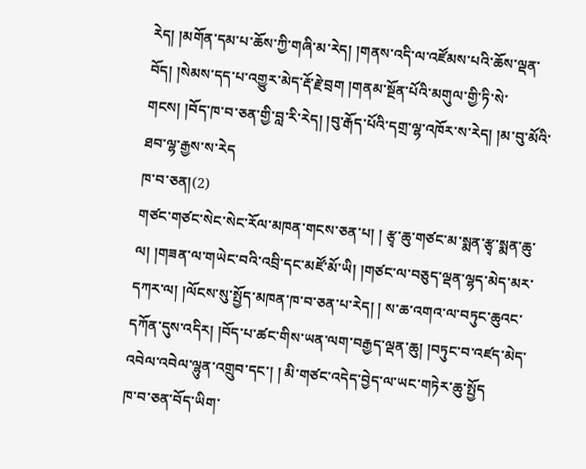རེད། །མགོན་དམ་པ་ཆོས་ཀྱི་གཞི་མ་རེད། །གནས་འདི་ལ་འཛོམས་པའི་ཆོས་ལྡན་བོད། །སེམས་དད་པ་འགྱུར་མེད་རྡོ་རྗེ་བྲག །གནམ་སྔོན་པོའི་མགུལ་གྱི་ཏི་སེ་གངས། །བོད་ཁ་བ་ཅན་གྱི་བླ་རི་རེད། །བུ་རྒོད་པོའི་དགྲ་ལྷ་འཁོར་ས་རེད། །མ་བུ་མོའི་ཐབ་ལྷ་རྒྱས་ས་རེད
ཁ་བ་ཅན།(2)
གཙང་གཙང་སེང་སེང་རོལ་མཁན་གངས་ཅན་པ། ། རྩྭ་ཆུ་གཙང་མ་སྨན་རྩྭ་སྨན་ཆུ་ལ། །གཟན་ལ་གཡེང་བའི་འབྲི་དང་མཛོ་མོ་ཡི། །གཙང་ལ་བཅུད་ལྡན་ལྷད་མེད་མར་དཀར་ལ། །ལོངས་སུ་སྤྱོད་མཁན་ཁ་བ་ཅན་པ་རེད། ། ས་ཆ་འགའ་ལ་བཏུང་ཆུའང་དཀོན་དུས་འདིར། །བོད་པ་ཚང་གིས་ཡན་ལག་བརྒྱད་ལྡན་ཆུ། །བཏུང་བ་འཛད་མེད་འབེལ་འབེལ་ལྷུན་འགྲུབ་དང་། ། མི་གཙང་འདེད་བྱེད་ལ་ཡང་གཏེར་ཆུ་སྤྱོད
ཁ་བ་ཅན་བོད་ཡིག་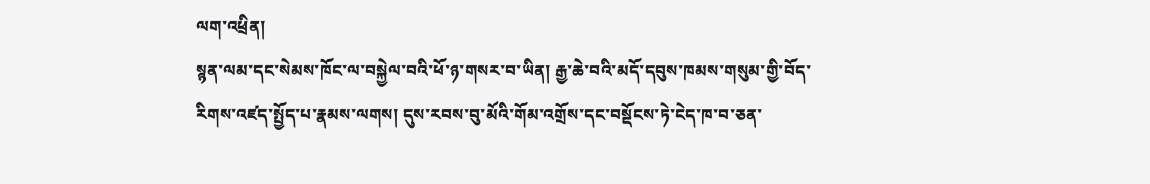ལག་འཕྲིན།
སྙན་ལམ་དང་སེམས་ཁོང་ལ་བསྐྱེལ་བའི་ཕོ་ཉ་གསར་བ་ཡིན། རྒྱ་ཆེ་བའི་མདོ་དབུས་ཁམས་གསུམ་གྱི་བོད་རིགས་འཛད་སྤྱོད་པ་རྣམས་ལགས། དུས་རབས་བུ་མོའི་གོམ་འགྲོས་དང་བསྡོངས་ཏེ་ངེད་ཁ་བ་ཅན་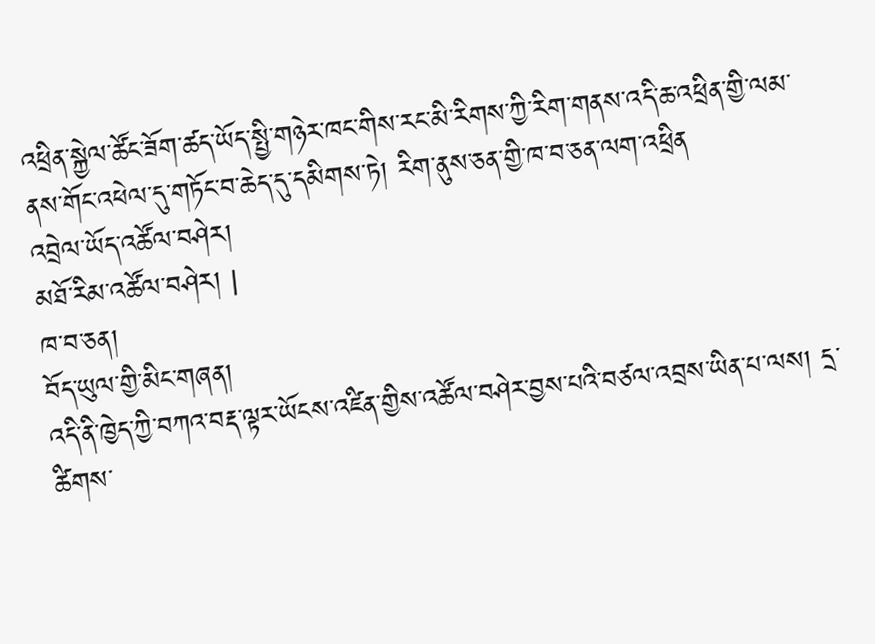འཕྲིན་སྐྱེལ་ཚོང་ཟོག་ཚད་ཡོད་སྤྱི་གཉེར་ཁང་གིས་རང་མི་རིགས་ཀྱི་རིག་གནས་འདི་ཆ་འཕྲིན་གྱི་ལམ་ནས་གོང་འཕེལ་དུ་གཏོང་བ་ཆེད་དུ་དམིགས་ཏེ། རིག་ནུས་ཅན་གྱི་ཁ་བ་ཅན་ལག་འཕྲིན
འབྲེལ་ཡོད་འཚོལ་བཤེར།
མཐོ་རིམ་འཚོལ་བཤེར། |
ཁ་བ་ཅན།
བོད་ཡུལ་གྱི་མིང་གཞན།
འདི་ནི་ཁྱེད་ཀྱི་བཀའ་བརྡ་ལྟར་ཡོངས་འཛིན་གྱིས་འཚོལ་བཤེར་བྱས་པའི་བཙལ་འབྲས་ཡིན་པ་ལས། དྲ་ཚིགས་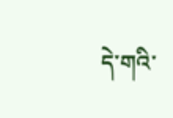དེ་གའི་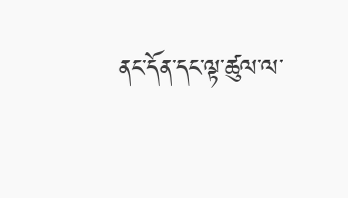ནང་དོན་དང་ལྟ་ཚུལ་ལ་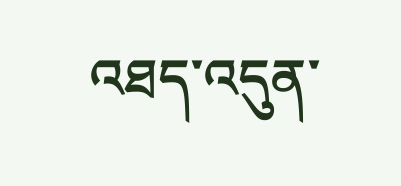འཐད་འདུན་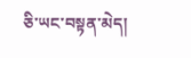ཅི་ཡང་བསྟན་མེད།